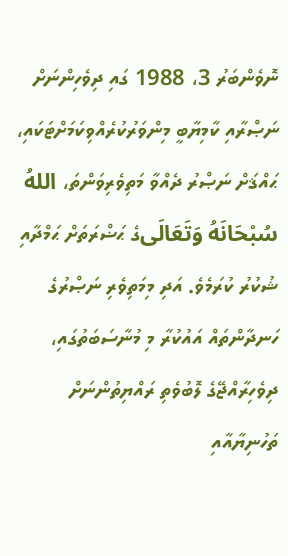ނޮވެންބަރު 3، 1988 ގައި ދިވެހިންނަށް ނަޞްރާއި ކާމިޔާބީ މިންވަރުކުރެއްވިކަމަށްޓަކައި، ޙައްޤަށް ނަޞްރު ދެއްވާ މަތިވެރިވަންތަ، اللهُ سُبْحَانَهُ وَتَعَالَىގެ ޙަޟްރަތަށް ޙަމްދާއި ޝުކުރު ކުރަމެވެ. އަދި މިމަތިވެރި ނަޞްރުގެ ހަނދާންތައް އައުކުރާ މި މުނާސަބަތުގައި، ދިވެހިރާއްޖޭގެ ލޮބުވެތި ރައްޔިތުންނަށް ތަހުނިޔާއާއި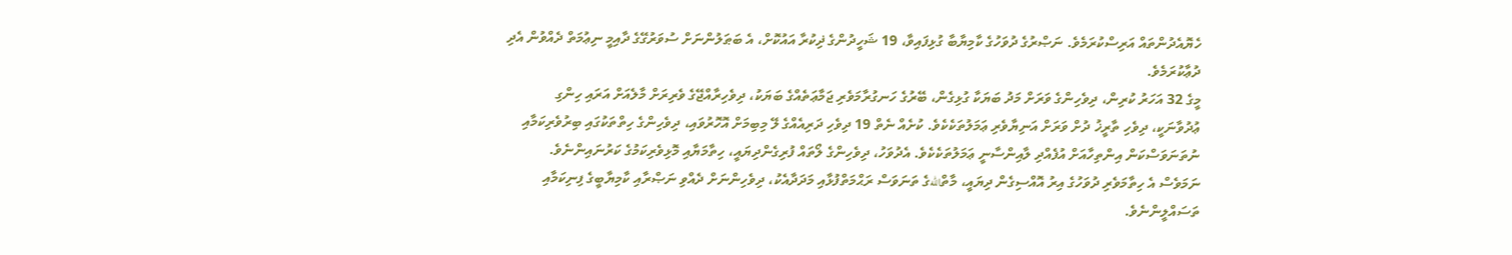ހެޔޮއެދުންތައް އަރިސްކުރަމެވެ. ނަޞްރުގެ ދުވަހުގެ ކާމިޔާބާ ގުޅިފައިވާ، 19 ޝަހީދުންގެ ޛިކުރާ އައުކޮށް، އެ ބަޠަލުންނަށް ސުވަރުގޭގެ ދާއިމީ ނިޢުމަތް ދެއްވުން އެދި ދުޢާކުރަމެވެ.
މީގެ 32 އަހަރު ކުރިން، ދިވެހިންގެ ވަރަށް މަދު ބަޔަކާ ގުޅިގެން، ބޭރުގެ ހަނގުރާމަވެރި ޖަމާޢަތެއްގެ ބަޔަކު، ދިވެހިރާއްޖޭގެ ވެރިރަށް މާލެއަށް އަރައި ހިންގި ޢުދުވާނަކީ، ދިވެހި ތާރީޚު ދުށް ވަރަށް އަނިޔާވެރި ޢަމަލުތަކެކެވެ. ކުށެއް ނެތް 19 ދިވެހި ދަރިއެއްގެ ލޭ މިބިމަށް އޮހޮރުވައި، ދިވެހިންގެ ހިތްތަކުގައި ބިރުވެރިކަމާއި ނުތަނަވަސްކަން އިންތިހާއަށް އުފެއްދި ލާއިންސާނީ ޢަމަލުތަކެކެވެ. އެދުވަހު، ދިވެހިންގެ ލޯތައް ފުރިގެންދިޔައީ، ހިތާމަޔާއި މޮޅިވެރިކަމުގެ ކަރުނައިންނެވެ. ނަމަވެސް އެ ހިތާމަވެރި ދުވަހުގެ އިރު އޮއްސިގެން ދިޔައީ، މާތްاللهގެ ތަނަވަސް ރަޙްމަތްފުޅާއި މަދަދާއެކު، ދިވެހިންނަށް ދެއްވި ނަޞްރާއި ކާމިޔާބީގެ ފިނިކަމާއި ތަސައްލީންނެވެ.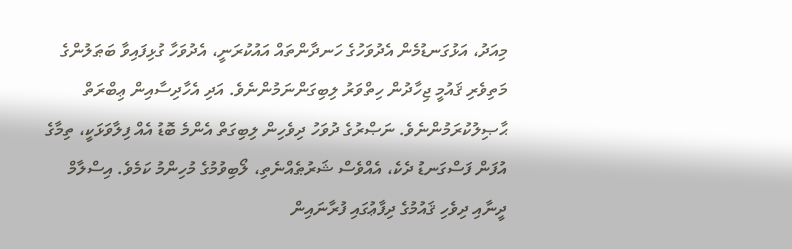މިއަދު، އަޅުގަނޑުމެން އެދުވަހުގެ ހަނދާންތައް އައުކުރަނީ، އެދުވަހާ ގުޅިފައިވާ ބަޠަލުންގެ މަތިވެރި ޤައުމީ ޖިހާދުން ހިތްވަރު ލިބިގަންނަމުންނެވެ. އަދި އެހާދިސާއިން ޢިބްރަތް ޙާޞިލުކުރަމުންނެވެ. ނަޞްރުގެ ދުވަހު ދިވެހިން ލިބިގަތް އެންމެ ބޮޑު އެއް ފިލާވަޅަކީ، ތިމާގެ އުފަން ފަސްގަނޑު ދެކެ، އެއްވެސް ޝަރުޠެއްނެތި، ލޯބިވުމުގެ މުހިންމު ކަމެވެ. އިސްލާމް ދީނާއި ދިވެހި ޤައުމުގެ ދިފާޢުގައި ފުރާނައިން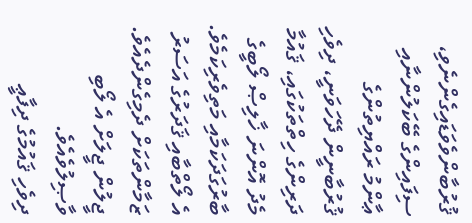ޤުރުބާންވެވަޑައިގެންނެވި، ސިފައިންގެ ބޭކަލުންނާއި ޢާންމު ރައްޔިތުންގެ ޤުރުބާނީން ދޭހަވަނީ، ދިވެހި ދަރިންގެ ހިތްތަކުގައި، ޤައުމާ މެދު އޮންނަ ޚާލިޞް ލޯބީގެ ބާރުގަދަކަމާއި މަތިވެރިކަމެވެ. އެ ލޯތްބާއި ޤަދަރުގެ އަސަރު ޒަމާންތަކަށް ދެމިގެންދެއެވެ. ޖީލުން ޖީލަށް އެ ލޯބި ވާޞިލުވެއެވެ.
ދިވެހި ޤައުމުގެ ދިފާޢީ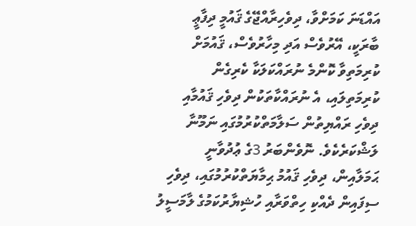އައްޑަނަ ކަމަށްވާ، ދިވެހިރާއްޖޭގެ ޤައުމީ ދިފާޢީ ބާރަކީ، އޭރުވެސް އަދި މިހާރުވެސް، ޤައުމަށް ކުރިމަތިވާ ކޮންމެ ނުރައްކަލަކާ ކެރިގެން ކުރިމަތިލައި، އެ ނުރައްކާތަކުން ދިވެހި ޤައުމާއި ދިވެހި ރައްޔިތުން ސަލާމަތްކުރުމުގައި ނަމޫނާ ލަޝްކަރެކެވެ. ނޮވެންބަރު 3ގެ ޢުދުވާނީ ޙަމަލާއިން، ދިވެހި ޤައުމު ޙިމާޔަތްކުރުމުގައި، ދިވެހި ސިފައިން ދެއްކި ހިތްވަރާއި ހުޝިޔާރުކަމުގެ ލާމަސީލު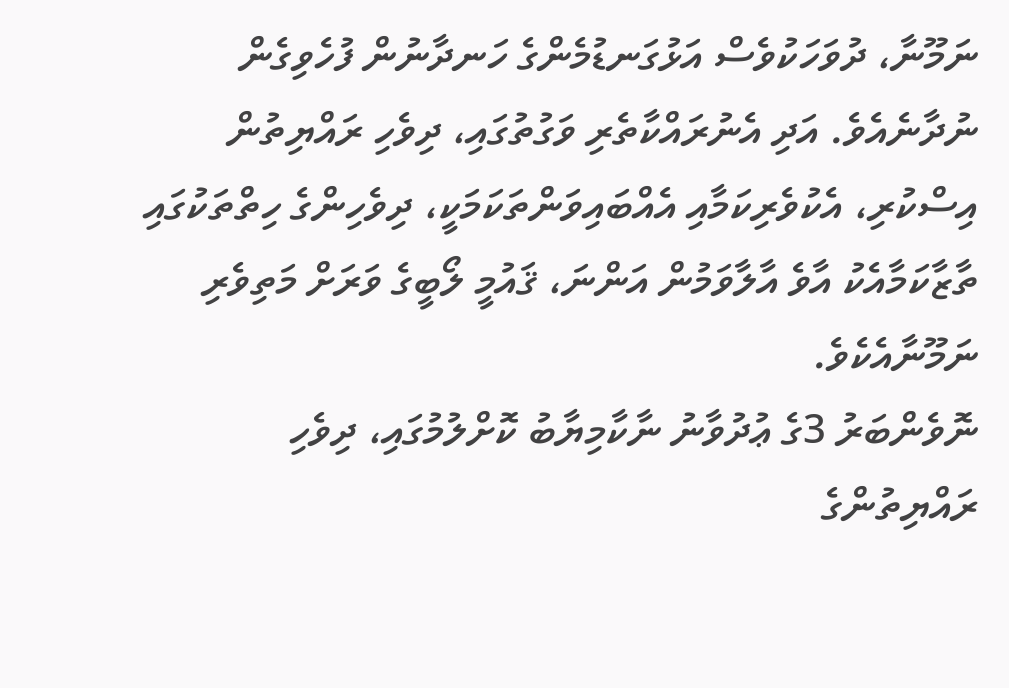ނަމޫނާ، ދުވަހަކުވެސް އަޅުގަނޑުމެންގެ ހަނދާނުން ފުހެވިގެން ނުދާނެއެވެ. އަދި އެނުރައްކާތެރި ވަގުތުގައި، ދިވެހި ރައްޔިތުން އިސްކުރި، އެކުވެރިކަމާއި އެއްބައިވަންތަކަމަކީ، ދިވެހިންގެ ހިތްތަކުގައި ތާޒާކަމާއެކު އާވެ އާލާވަމުން އަންނަ، ޤައުމީ ލޯބީގެ ވަރަށް މަތިވެރި ނަމޫނާއެކެވެ.
ނޮވެންބަރު 3ގެ ޢުދުވާނު ނާކާމިޔާބު ކޮށްލުމުގައި، ދިވެހި ރައްޔިތުންގެ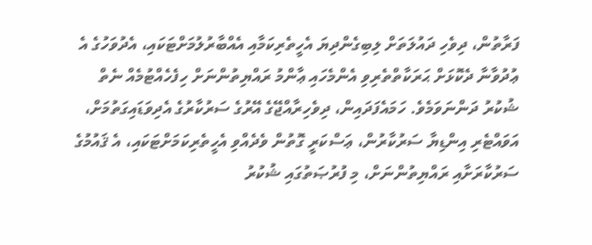ފަރާތުން، ދިވެހި ދައުލަތަށް ލިބިގެންދިޔަ އެހީތެރިކަމާއި އެއްބާރުލުމަށްޓަކައި، އެދުވަހުގެ އެ ޢުދުވާނާ ދެކޮޅަށް ޙަރަކާތްތެރިވި އެންމެހައި ޢާންމު ރައްޔިތުންނަށް ހިފެހެއްޓުމެއް ނެތް ޝުކުރު ދަންނަވަމެވެ. ހަމައެފަދައިން، ދިވެހިރާއްޖޭގެ އޭރުގެ ސަރުކާރުގެ އެދިވަޑައިގަތުމަށް، އަވައްޓެރި އިންޑިޔާ ސަރުކާރުން، ޢަސްކަރީ ގޮތުން ވެދެއްވި އެހީތެރިކަމަށްޓަކައި، އެ ޤައުމުގެ ސަރުކާރަށާއި ރައްޔިތުންނަށް، މި ފުރުޞަތުގައި ޝުކުރު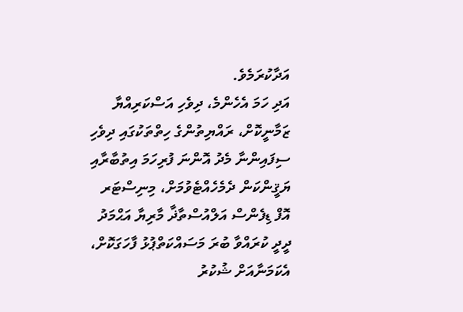އަދާކުރަމެވެ.
އަދި ހަމަ އެހެންމެ، ދިވެހި އަސްކަރިއްޔާ ޒަމާނީކޮށް، ރައްޔިތުންގެ ހިތްތަކުގައި ދިވެހި ސިފައިންނާ މެދު އޮންނަ ފުރިހަމަ އިތުބާރާއި ޔަޤީންކަން ދެމެހެއްޓެވުމަށް، މިނިސްޓަރ އޮފް ޑިފެންސް އަލްއުސްތާޛާ މާރިޔާ އަޙްމަދު ދީދީ ކުރައްވާ ބުރަ މަސައްކަތްޕުޅު ފާހަގަކޮށް، އެކަމަނާއަށް ޝުކުރު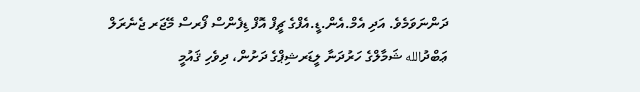ދަންނަވަމެވެ. އަދި އެމް.އެން.ޑީ.އެފްގެ ޗީފް އޮފް ޑިފެންސް ފޯރސް މޭޖަރ ޖެނެރަލް ޢަބްދުالله ޝަމާލްގެ ހަރުދަނާ ލީޑަރޝިޕްގެ ދަށުން، ދިވެހި ޤައުމީ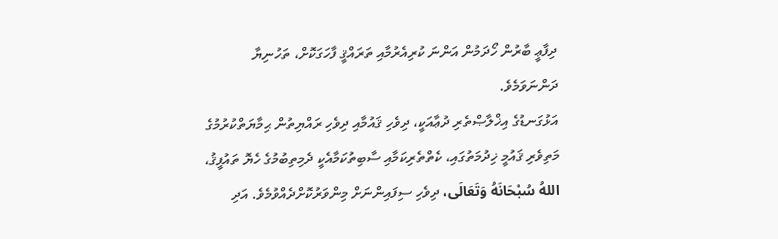ދިފާޢީ ބާރުން ހޯދަމުން އަންނަ ކުރިއެރުމާއި ތަރައްޤީ ފާހަގަކޮށް، ތަހުނިޔާ ދަންނަވަމެވެ.
އަޅުގަނޑުގެ އިޚްލާޞްތެރި ދުޢާއަކީ، ދިވެހި ޤައުމާއި ދިވެހި ރައްޔިތުން ޙިމާޔަތްކުރުމުގެ މަތިވެރި ޤައުމީ ޚިދުމަތުގައި، ކެތްތެރިކަމާއި ސާބިތުކަމާއެކީ ދެމިތިބުމުގެ ހެޔޮ ތައުފީޤު، اللهُ سُبْحَانَهُ وَتَعَالَى، ދިވެހި ސިފައިންނަށް މިންވަރުކޮށްދެއްވުމެވެ. އަދި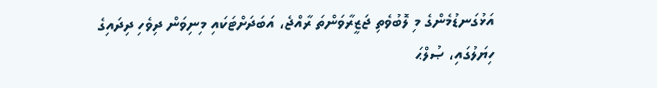އަޅުގަނޑުމެންގެ މި ލޮބުވެތި ޖަޒީރާވަންތަ ރާއްޖެ، އަބަދަށްޓަކައި މިނިވަން ދިވެހި ދިދައިގެ ހިޔަލުގައި، ޞުލްޙަ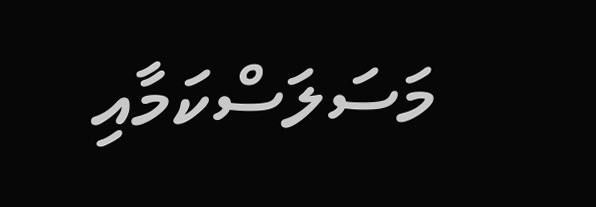މަސަލަސްކަމާއި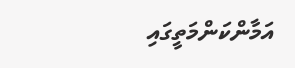އަމާންކަންމަތީގައި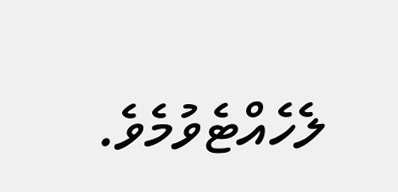ލެހެއްޓެވުމެވެ.